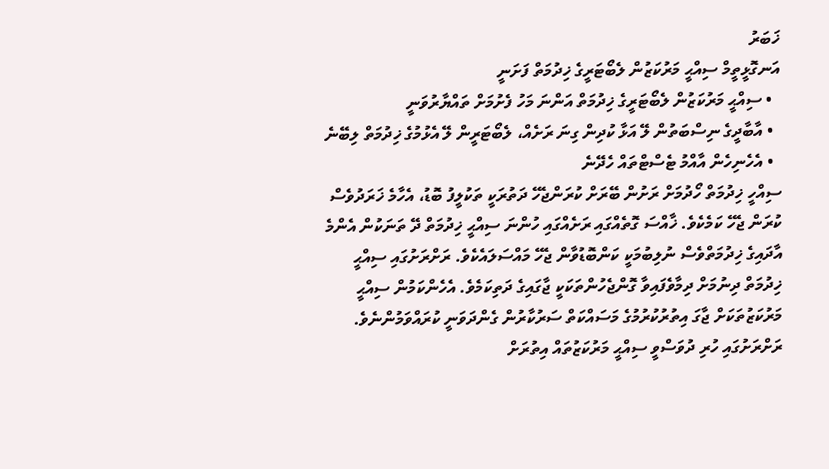ޚަބަރު
އަނގޮޅީތީމް ސިއްޙީ މަރުކަޒުން ލެބޯޓަރީގެ ޚިދުމަތް ފަށަނީ
  • ސިއްޙީ މަރުކަޒުން ލެބޯޓަރީގެ ޚިދުމަތް އަންނަ މަހު ފެށުމަށް ތައްޔާރުވަނީ
  • އާބާދީގެ ނިސްބަތުން ލޭ އަޅާ ކުދިން ގިނަ ރަށެއް، ލެބޯޓަރީން ލޭ އެޅުމުގެ ޚިދުމަތް ލިބޭނެ
  • އެހެނިހެން އާއްމު ޓެސްޓްތައް ހެދޭނެ
ސިއްހީ ޚިދުމަތް ހޯދުމަށް ރަށުން ބޭރަށް ކުރަންޖެހޭ ދަތުރަކީ ތަކުލީފު ބޮޑު، އެހާމެ ޚަރަދުވެސް ކުރަން ޖެހޭ ކަމެކެވެ. ޚާއްސަ ގޮތެއްގައި ރަށެއްގައި ހުންނަ ސިއްޙީ ޚިދުމަތް ދޭ ތަނަކުން އެންމެ އާދައިގެ ޚިދުމަތްވެސް ނުލިބުމަކީ ކަންބޮޑުވާން ޖެހޭ މައްސަލައެކެވެ. ރަށްރަށުގައި ސިއްޙީ ޚިދުމަތް ދިނުމަށް ދިމާވެފައިވާ ގޮންޖެހުންތަކަކީ ޖާގައިގެ ދަތިކަމެވެ. އެހެންކަމުން ސިއްޙީ މަރުކަޒުތަކަށް ޖާގަ އިތުރުކުރުމުގެ މަސައްކަތް ސަރުކާރުން ގެންދަވަނީ ކުރައްވަމުންނެވެ.
ރަށްރަށުގައި ހުރި ދުވަސްވީ ސިއްޙީ މަރުކަޒުތައް އިތުރަށް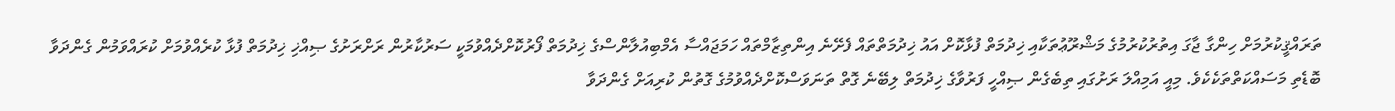ތަރައްޤީކުރުމަށް ހިންގާ ޖާގަ އިތުރުކުރުމުގެ މަޝްރޫޢުތަކާއި ޚިދުމަތް ފުޅާކޮށް އައު ޚިދުމަތްތައް ފެށޭނެ އިންތިޒާމްތައް ހަމަޖައްސާ އެމްބިއުލާންސްގެ ޚިދުމަތް ފޯރުކޮށްދެއްވުމަކީ ސަރުކާރުން ރަށްރަށުގެ ޞިއްޚި ޚިދުމަތް ފުޅާ ކުރެއްވުމަށް ކުރައްވަމުން ގެންދަވާ ބޮޑެތި މަސައްކަތްތަކެކެވެ. މިއީ އަމިއްލަ ރަށުގައި ތިބެގެން ޞިއްހީ ފަރުވާގެ ޚިދުމަތް ލިބޭނެ ގޮތް ތަނަވަސްކޮށްދެއްވުމުގެ ގޮތުން ކުރިއަށް ގެންދަވާ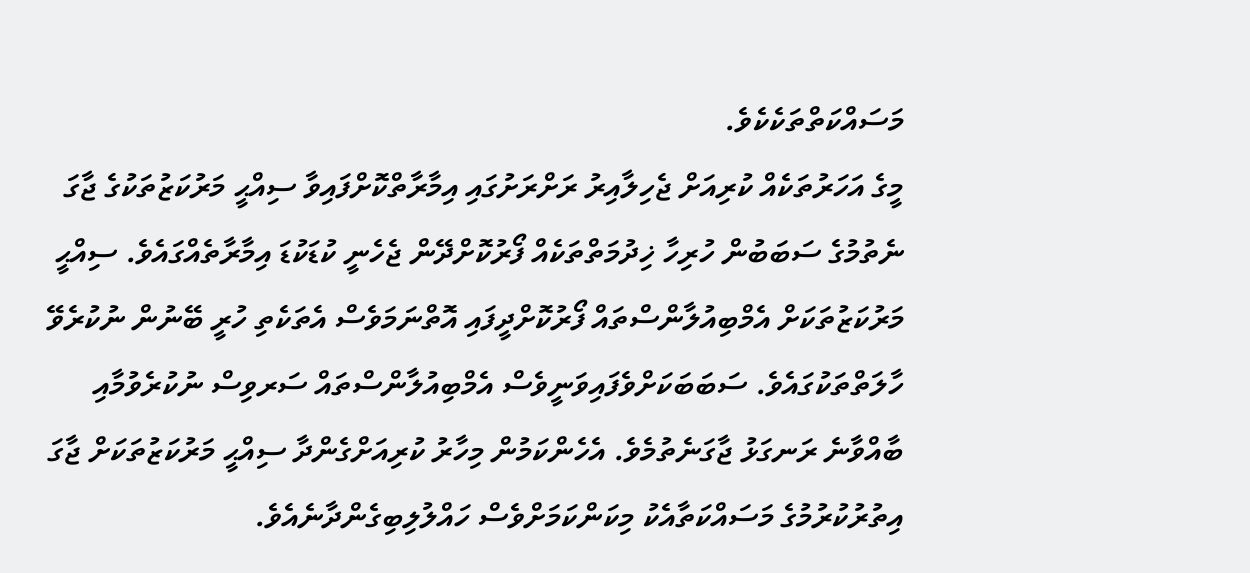މަސައްކަތްތަކެކެވެ.
މީގެ އަހަރުތަކެއް ކުރިއަށް ޖެހިލާއިރު ރަށްރަށުގައި އިމާރާތްކޮށްފައިވާ ސިއްޙީ މަރުކަޒުތަކުގެ ޖާގަ ނެތުމުގެ ސަބަބުން ހުރިހާ ޚިދުމަތްތަކެއް ފޯރުކޮށްދޭން ޖެހެނީ ކުޑަކުޑަ އިމާރާތެއްގައެވެ. ސިއްޙީ މަރުކަޒުތަކަށް އެމްބިއުލާންސްތައް ފޯރުކޮށްދީފައި އޮތްނަމަވެސް އެތަކެތި ހުރީ ބޭނުން ނުކުރެވޭ ހާލަތްތަކުގައެވެ. ސަބަބަކަށްވެފައިވަނީވެސް އެމްބިއުލާންސްތައް ސަރވިސް ނުކުރެވުމާއި ބާއްވާނެ ރަނގަޅު ޖާގަނެތުމެވެ. އެހެންކަމުން މިހާރު ކުރިއަށްގެންދާ ސިއްޙީ މަރުކަޒުތަކަށް ޖާގަ އިތުރުކުރުމުގެ މަސައްކަތާއެކު މިކަންކަމަށްވެސް ހައްލުލިބިގެންދާނެއެވެ.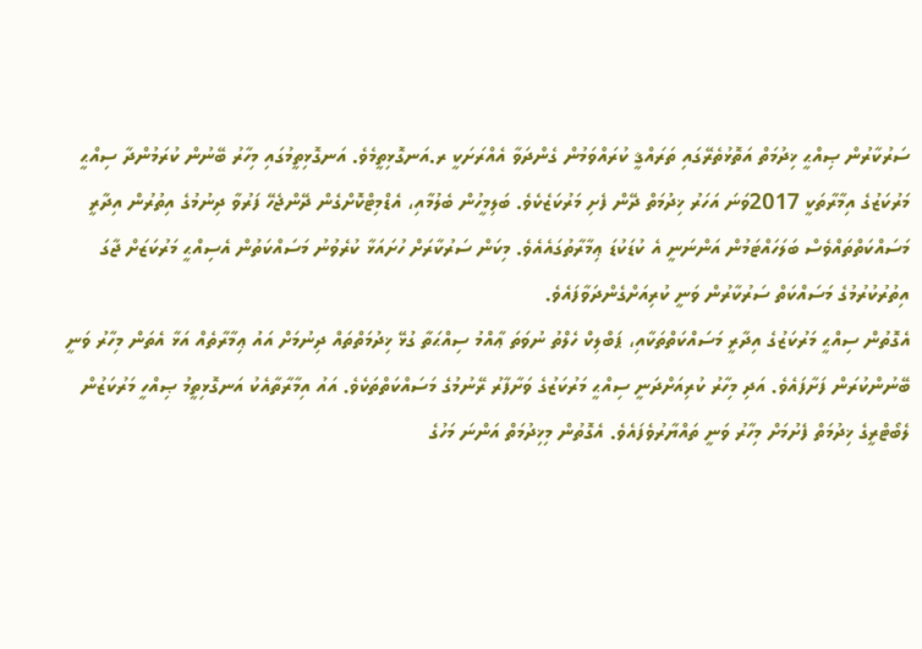ސަރުކާރުން ޞިއްޙީ ޚިދުމަތް އަތޮޅުތެރޭގައި ތަރައްޤީ ކުރައްވަމުން ގެންދަވާ އެއްރަށަކީ ރ.އަނގޮޅިތީމެވެ. އަނގޮޅިތީމުގައި މިހާރު ބޭނުން ކުރަމުންދާ ސިއްޙީ މަރުކަޒުގެ އިމާރާތަކީ 2017ވަނަ އަހަރު ޚިދުމަތް ދޭން ފެށި މަރުކަޒެކެވެ. ބަލިމީހުން ބެލުމާއި، އެޑްމިޓްކޮށްގެން ދޭންޖެހޭ ފަރުވާ ދިނުމުގެ އިތުރުން އިދާރީ މަސައްކަތްތައްވެސް ބަލަހައްޓަމުން އަންނަނީ އެ ކުޑަކުޑަ ޢިމާރާތުގައެއެވެ. މިކަން ސަރުކާރަށް ހުށައަޅާ ކުރެވުނު މަސައްކަތުން އެސިއްޙީ މަރުކަޒަށް ޖާގަ އިތުރުކުރުމުގެ މަސައްކަތް ސަރުކާރުން ވަނީ ކުރިއަށްގެންދަވާފައެވެ.
އެގޮތުން ސިއްޙީ މަރުކަޒުގެ އިދާރީ މަސައްކަތްތަކާއި، ޕަބްލިކް ހެލްތު ނުވަތަ ޢާއްމު ސިއްޙަތާ ގުޅޭ ޚިދުމަތްތައް ދިނުމަށް އައު ޢިމާރާތެއް އަޅާ އެތަން މިހާރު ވަނީ ބޭނުންކުރަން ފަށާފައެވެ. އަދި މިހާރު ކުރިއަށްދަނީ ސިއްޙީ މަރުކަޒުގެ ވަށާފާރު ރޭނުމުގެ މަސައްކަތްތަކެވެ. އައު އިމާރާތާއެކު އަނގޮޅިތީމު ޞިއްހީ މަރުކަޒުން ލެބޯޓްރީގެ ޚިދުމަތް ފެށުމަށް މިހާރު ވަނީ ތައްޔާރުވެފައެވެ. އެގޮތުން މިޚިދުމަތް އަންނަ މަހުގެ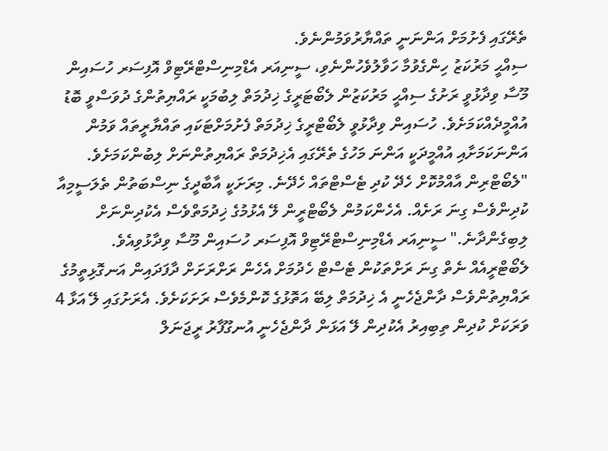ތެރޭގައި ފެށުމަށް އަންނަނީ ތައްޔާރުވަމުންނެވެ.
ސިއްޙީ މަރުކަޒު ހިންގެވުމާ ހަވާލުވެހުންނެވި، ސީނިއަރ އެޑްމިނިސްޓްރޭޓިވް އޮފިސަރ ހުސައިން މޫސާ ވިދާޅުވީ ރަށުގެ ސިއްޙީ މަރުކަޒުން ލެބޯޓަރީގެ ޚިދުމަތް ލިބުމަކީ ރައްޔިތުންގެ ދުވަސްވީ ބޮޑު އުއްމީދެއްކަމަށެވެ. ހުސައިން ވިދާޅުވީ ލެބޯޓްރީގެ ޚިދުމަތް ފެށުމަށްޓަކައި ތައްޔާރީތައް ވަމުން އަންނަކަމަށާއި އުއްމީދަކީ އަންނަ މަހުގެ ތެރޭގައި އެޚިދުމަތް ރައްޔިތުންނަށް ލިބުންކަމަށެވެ.
"ލެބޯޓްރިން އާއްމުކޮށް ހެދޭ ކުދި ޓެސްޓްތައް ހެދޭނެ. މިރަށަކީ އާބާދީގެ ނިސްބަތުން ތެލަސީމިއާ ކުދިންވެސް ގިނަ ރަށެއް. އެހެންކަމުން ލެބޯޓްރީން ލޭ އެޅުމުގެ ޚިދުމަތްވެސް އެކުދިންނަށް ލިބިގެންދާނެ." ސީނިއަރ އެޑްމިނިސްޓްރޭޓިވް އޮފިސަރ ހުސައިން މޫސާ ވިދާޅުވިއެވެ.
ލެބޯޓްރީއެއް ނެތް ގިނަ ރަށްތަކުން ޓެސްޓް ހެދުމަށް އެހެން ރަށްރަށަށް ދާފަދައިން އަނގޮޅިތީމުގެ ރައްޔިތުންވެސް ދާންޖެހެނީ އެ ޚިދުމަތް ލިބޭ އަތޮޅުގެ ކޮންމެވެސް ރަށަކަށެވެ. އެރަށުގައި ލޭ އަޅާ 4 ވަރަކަށް ކުދިން ތިބިއިރު އެކުދިން ލޭ އަޅަން ދާންޖެހެނީ އުނގޫފާރު ރީޖަނަލް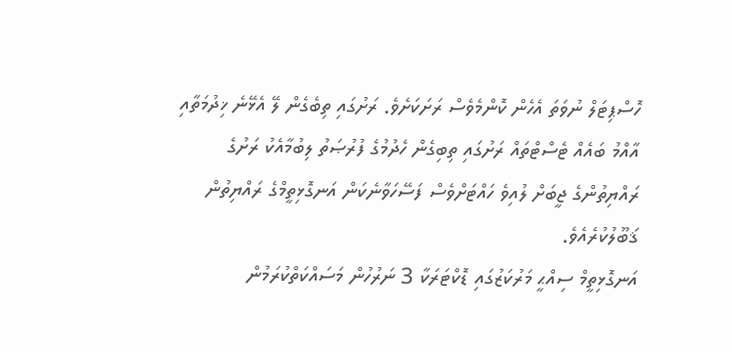ހޮސްޕިޓަލް ނުވަތަ އެހެން ކޮންމެވެސް ރަށަކަށެވެ. ރަށުގައި ތިބެގެން ލޭ އެޅޭނެ ޚިދުމަތާއި އާއްމު ބައެއް ޓެސްޓްތައް ރަށުގައި ތިބިގެން ހެދުމުގެ ފުރުޞަތު ލިބުމާއެކު ރަށުގެ ރައްޔިތުންގެ ޖީބަށް ލުއިވެ ހައްޓަށްވެސް ފަސޭހަވާނެކަން އަނގޮޅިތީމްގެ ރައްޔިތުން ޤަބޫލުކުރެއެވެ.
އަނގޮޅިތީމް ސިއްޙީ މަރުކަޒުގައި ޑޮކްޓަރަކާ 3 ނަރުހުން މަސައްކަތްކުރަމުން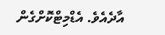އާދެއެވެ. އެޑްމިޓްކޮށްގެން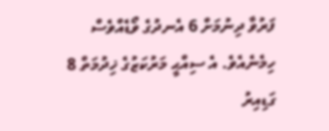ފަރުވާ ދިނުމަށް 6 އެނދުގެ ވޯޑެއްވެސް ހިމެނެއެވެ. އެ ސިއްޙީ މަރުކަޒުގެ ޚިދުމަތް 8 ގަޑިއިރު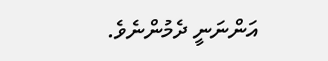އަންނަނީ ދެމުންނެވެ.